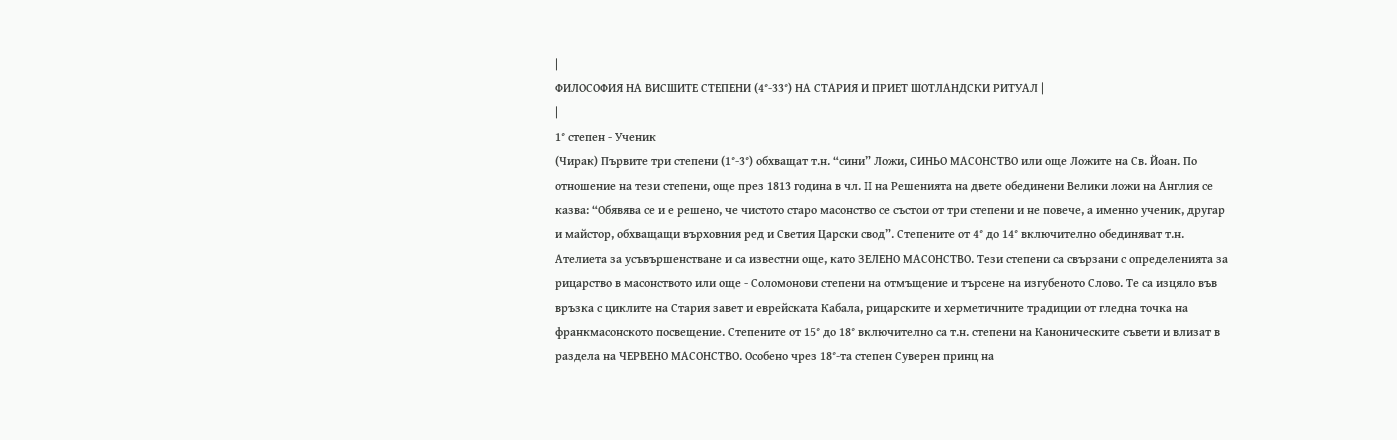|
ФИЛОСОФИЯ НА ВИСШИТЕ СТЕПЕНИ (4°-33°) НА СТАРИЯ И ПРИЕТ ШОТЛАНДСКИ РИТУАЛ |
|
1° степен - Ученик
(Чирак) Първите три степени (1°-3°) обхващат т.н. “сини” Ложи, СИНЬО МАСОНСТВО или още Ложите на Св. Йоан. По отношение на тези степени, още през 1813 година в чл. II на Решенията на двете обединени Велики ложи на Англия се казва: “Обявява се и е решено, че чистото старо масонство се състои от три степени и не повече, а именно ученик, другар и майстор, обхващащи върховния ред и Светия Царски свод”. Степените от 4° до 14° включително обединяват т.н. Ателиета за усъвършенстване и са известни още, като ЗЕЛЕНО МАСОНСТВО. Тези степени са свързани с определенията за рицарство в масонството или още - Соломонови степени на отмъщение и търсене на изгубеното Слово. Те са изцяло във връзка с циклите на Стария завет и еврейската Кабала, рицарските и херметичните традиции от гледна точка на франкмасонското посвещение. Степените от 15° до 18° включително са т.н. степени на Каноническите съвети и влизат в раздела на ЧЕРВЕНО МАСОНСТВО. Особено чрез 18°-та степен Суверен принц на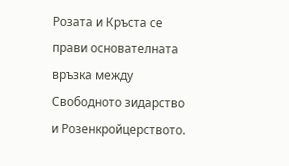Розата и Кръста се прави основателната връзка между Свободното зидарство и Розенкройцерството.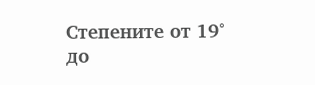Степените от 19° до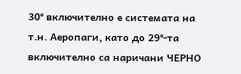30° включително е системата на т.н. Аеропаги, като до 29°-та включително са наричани ЧЕРНО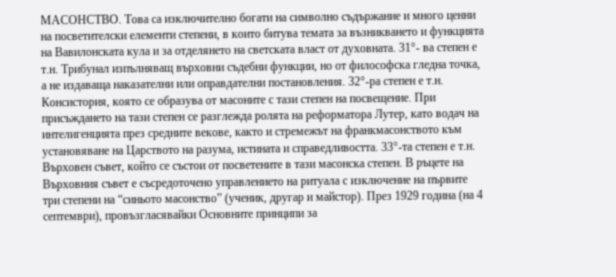МАСОНСТВО. Това са изключително богати на символно съдържание и много ценни на посветителски елементи степени, в които битува темата за възникването и функцията на Вавилонската кула и за отделянето на светската власт от духовната. 31°- ва степен е т.н. Трибунал изпълняващ върховни съдебни функции, но от философска гледна точка, а не издаваща наказателни или оправдателни постановления. 32°-ра степен е т.н. Консистория, която се образува от масоните с тази степен на посвещение. При присъждането на тази степен се разглежда ролята на реформатора Лутер, като водач на интелигенцията през средните векове, както и стремежът на франкмасонството към установяване на Царството на разума, истината и справедливостта. 33°-та степен е т.н. Върховен съвет, който се състои от посветените в тази масонска степен. В ръцете на Върховния съвет е съсредоточено управлението на ритуала с изключение на първите три степени на “синьото масонство” (ученик, другар и майстор). През 1929 година (на 4 септември), провъзгласявайки Основните принципи за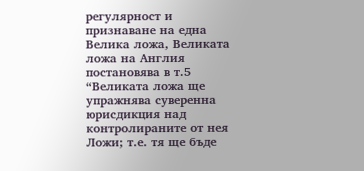регулярност и признаване на една Велика ложа, Великата ложа на Англия постановява в т.5 “Великата ложа ще упражнява суверенна юрисдикция над контролираните от нея Ложи; т.е. тя ще бъде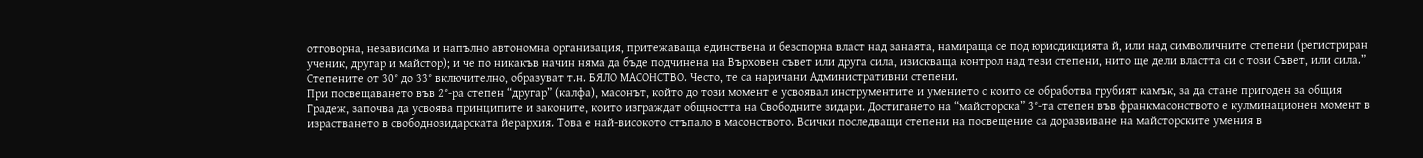отговорна, независима и напълно автономна организация, притежаваща единствена и безспорна власт над занаята, намираща се под юрисдикцията й, или над символичните степени (регистриран ученик, другар и майстор); и че по никакъв начин няма да бъде подчинена на Върховен съвет или друга сила, изискваща контрол над тези степени, нито ще дели властта си с този Съвет, или сила.” Степените от 30° до 33° включително, образуват т.н. БЯЛО МАСОНСТВО. Често, те са наричани Административни степени.
При посвещаването във 2°-ра степен “другар” (калфа), масонът, който до този момент е усвоявал инструментите и умението с които се обработва грубият камък, за да стане пригоден за общия Градеж, започва да усвоява принципите и законите, които изграждат общността на Свободните зидари. Достигането на “майсторска” 3°-та степен във франкмасонството е кулминационен момент в израстването в свободнозидарската йерархия. Това е най-високото стъпало в масонството. Всички последващи степени на посвещение са доразвиване на майсторските умения в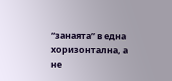“занаята” в една хоризонтална, а не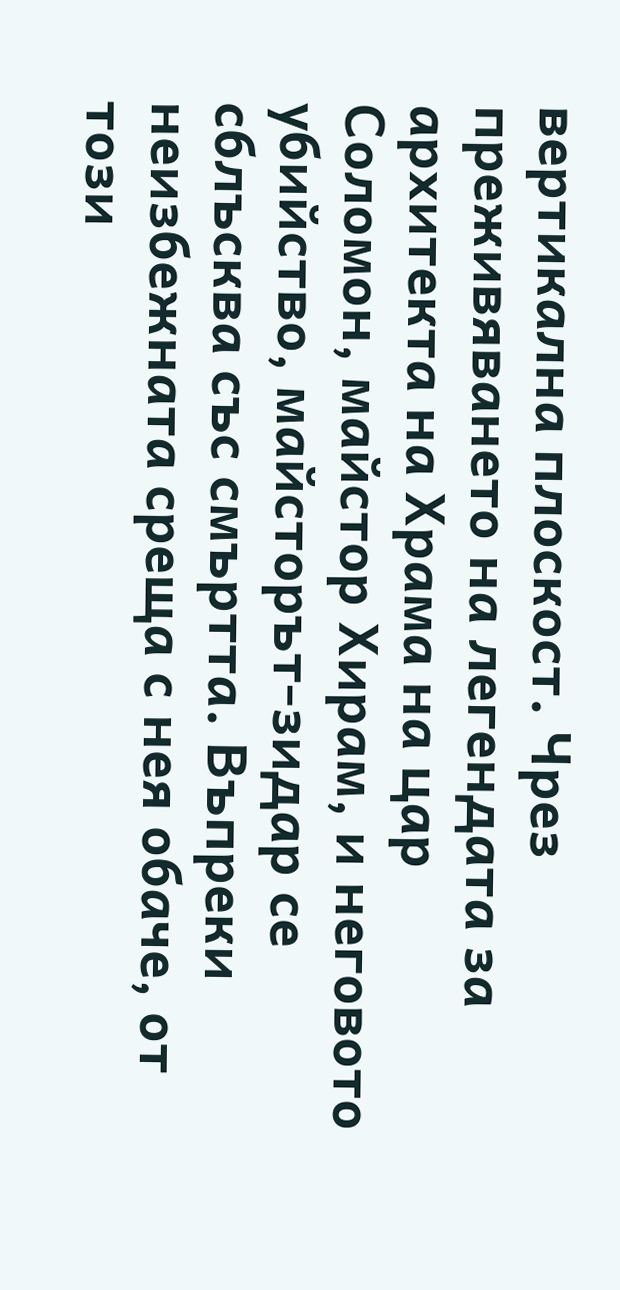вертикална плоскост. Чрез преживяването на легендата за архитекта на Храма на цар Соломон, майстор Хирам, и неговото убийство, майсторът-зидар се сблъсква със смъртта. Въпреки неизбежната среща с нея обаче, от този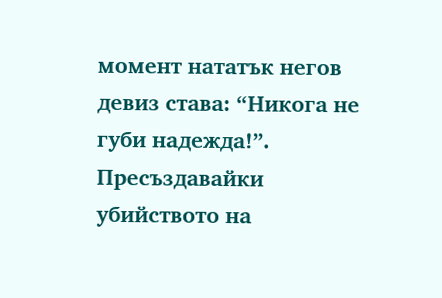момент нататък негов девиз става: “Никога не губи надежда!”. Пресъздавайки убийството на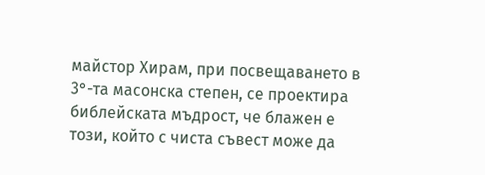майстор Хирам, при посвещаването в 3°-та масонска степен, се проектира библейската мъдрост, че блажен е този, който с чиста съвест може да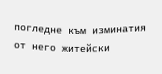погледне към изминатия от него житейски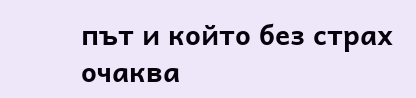път и който без страх очаква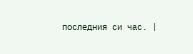последния си час. |